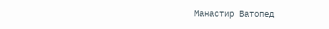Манастир Ватопед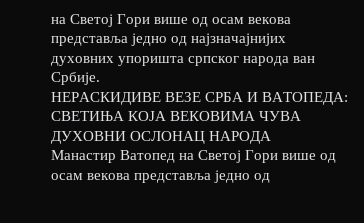на Светој Гори више од осам векова представља једно од најзначајнијих духовних упоришта српског народа ван Србије.
НЕРАСКИДИВЕ ВЕЗЕ СРБА И ВАТОПЕДА: СВЕТИЊА КОЈА ВЕКОВИМА ЧУВА ДУХОВНИ ОСЛОНАЦ НАРОДА
Манастир Ватопед на Светој Гори више од осам векова представља једно од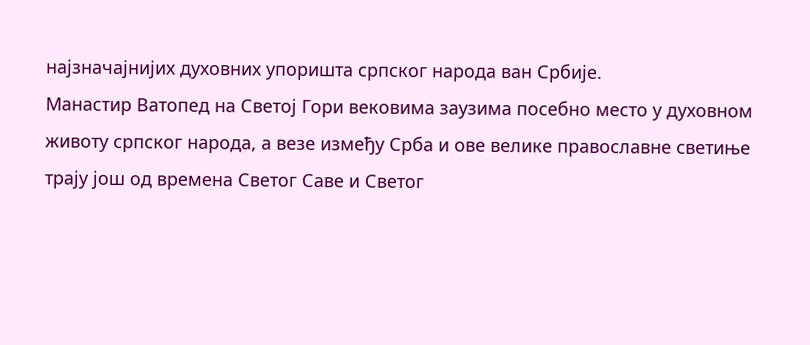најзначајнијих духовних упоришта српског народа ван Србије.
Манастир Ватопед на Светој Гори вековима заузима посебно место у духовном животу српског народа, а везе између Срба и ове велике православне светиње трају још од времена Светог Саве и Светог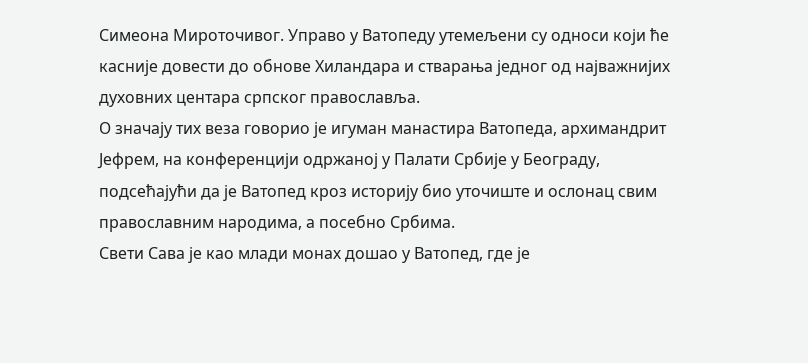Симеона Мироточивог. Управо у Ватопеду утемељени су односи који ће касније довести до обнове Хиландара и стварања једног од најважнијих духовних центара српског православља.
О значају тих веза говорио је игуман манастира Ватопеда, архимандрит Јефрем, на конференцији одржаној у Палати Србије у Београду, подсећајући да је Ватопед кроз историју био уточиште и ослонац свим православним народима, а посебно Србима.
Свети Сава је као млади монах дошао у Ватопед, где је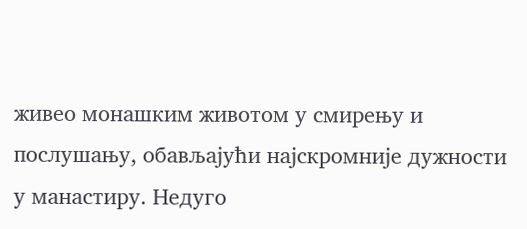живео монашким животом у смирењу и послушању, обављајући најскромније дужности у манастиру. Недуго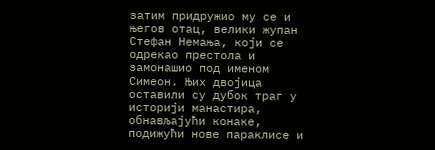затим придружио му се и његов отац, велики жупан Стефан Немања, који се одрекао престола и замонашио под именом Симеон. Њих двојица оставили су дубок траг у историји манастира, обнављајући конаке, подижући нове параклисе и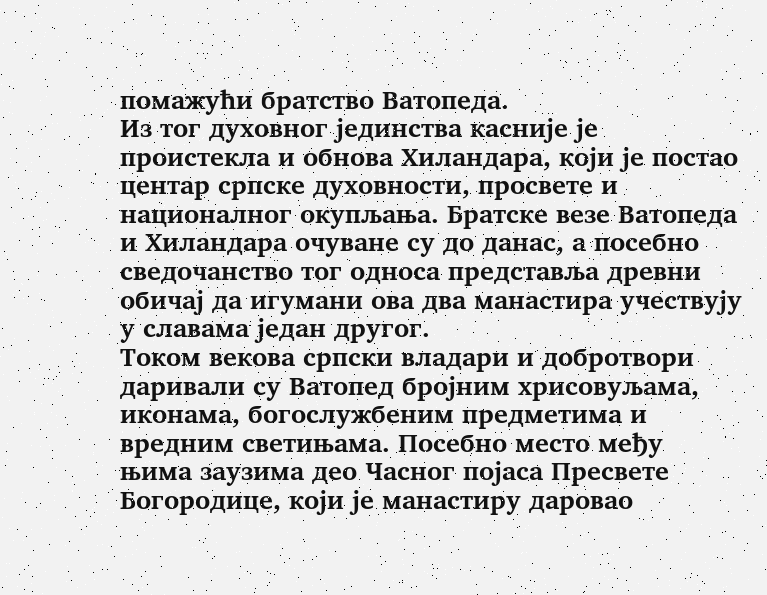помажући братство Ватопеда.
Из тог духовног јединства касније је проистекла и обнова Хиландара, који је постао центар српске духовности, просвете и националног окупљања. Братске везе Ватопеда и Хиландара очуване су до данас, а посебно сведочанство тог односа представља древни обичај да игумани ова два манастира учествују у славама један другог.
Током векова српски владари и добротвори даривали су Ватопед бројним хрисовуљама, иконама, богослужбеним предметима и вредним светињама. Посебно место међу њима заузима део Часног појаса Пресвете Богородице, који је манастиру даровао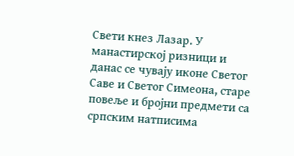Свети кнез Лазар. У манастирској ризници и данас се чувају иконе Светог Саве и Светог Симеона, старе повеље и бројни предмети са српским натписима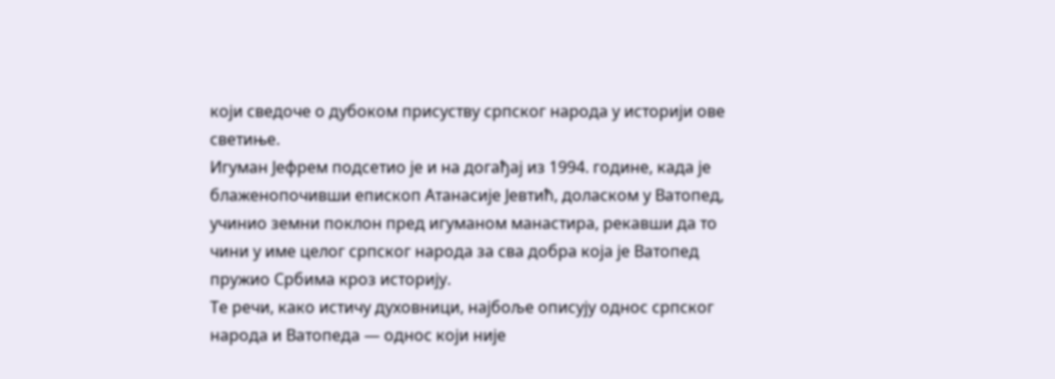који сведоче о дубоком присуству српског народа у историји ове светиње.
Игуман Јефрем подсетио је и на догађај из 1994. године, када је блаженопочивши епископ Атанасије Јевтић, доласком у Ватопед, учинио земни поклон пред игуманом манастира, рекавши да то чини у име целог српског народа за сва добра која је Ватопед пружио Србима кроз историју.
Те речи, како истичу духовници, најбоље описују однос српског народа и Ватопеда — однос који није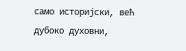само историјски, већ дубоко духовни,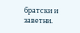братски и заветни.